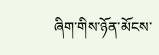ཞིག་གིས་ཉོན་མོངས་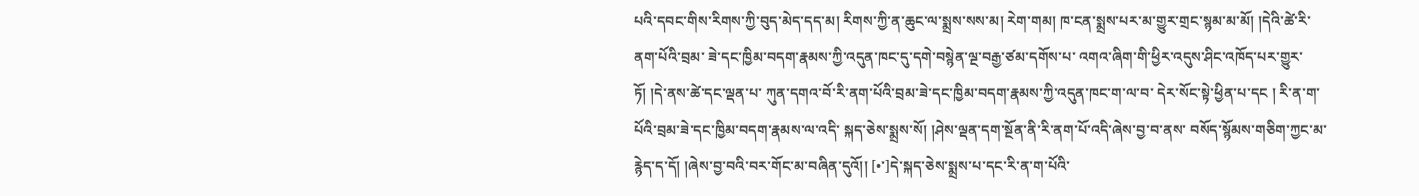པའི་དབང་གིས་རིགས་ཀྱི་བུད་མེད་དད་མ། རིགས་ཀྱི་ན་ཆུང་ལ་སྨྲས་སས་མ། རེག་གམ། ཁ་ངན་སྨྲས་པར་མ་གྱུར་གྲང་སྙམ་མ་མོ། །དེའི་ཚེ་རི་ནག་པོའི་བྲམ་ ཟེ་དང་ཁྱིམ་བདག་རྣམས་ཀྱི་འདུན་ཁང་དུ་དགེ་བསྙེན་ལྔ་བརྒྱ་ཙམ་དགོས་པ་ འགའ་ཞིག་གི་ཕྱིར་འདུས་ཤིང་འཁོད་པར་གྱུར་ཏོ། །དེ་ནས་ཚེ་དང་ལྡན་པ་ ཀུན་དགའ་བོ་རི་ནག་པོའི་བྲམ་ཟེ་དང་ཁྱིམ་བདག་རྣམས་ཀྱི་འདུན་ཁང་ག་ལ་བ་ དེར་སོང་སྟེ་ཕྱིན་པ་དང ། རི་ན་ག་པོའི་བྲམ་ཟེ་དང་ཁྱིམ་བདག་རྣམས་ལ་འདི་ སྐད་ཅེས་སྨྲས་སོ། །ཤེས་ལྡན་དག་སྔོན་ནི་རི་ནག་པོ་འདི་ཞེས་བྱ་བ་ནས་ བསོད་སྙོམས་གཅིག་ཀྱང་མ་རྙེད་ད་དོ། །ཞེས་བྱ་བའི་བར་གོང་མ་བཞིན་དུའོ།། [•་]དེ་སྐད་ཅེས་སྨྲས་པ་དང་རི་ན་ག་པོའི་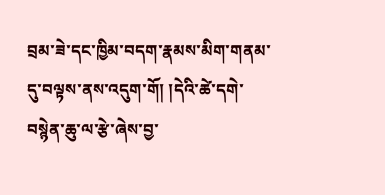བྲམ་ཟེ་དང་ཁྱིམ་བདག་རྣམས་མིག་གནམ་ དུ་བལྟས་ནས་འདུག་གོ། །དེའི་ཚེ་དགེ་བསྙེན་ཆུ་ལ་རྩེ་ཞེས་བྱ་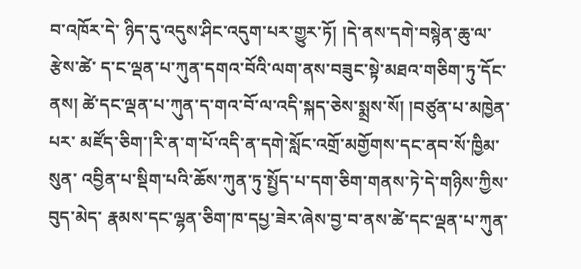བ་འཁོར་དེ་ ཉིད་དུ་འདུས་ཤིང་འདུག་པར་གྱུར་ཏོ། །དེ་ནས་དགེ་བསྙེན་ཆུ་ལ་རྩེས་ཚེ་ ད་ང་ལྡན་པ་ཀུན་དགའ་བོའི་ལག་ནས་བཟུང་སྟེ་མཐའ་གཅིག་ཏུ་དོང་ནས། ཚེ་དང་ལྡན་པ་ཀུན་ད་གའ་བོ་ལ་འདི་སྐད་ཅེས་སྨྲས་སོ། །བཙུན་པ་མཁྱེན་པར་ མཛོད་ཅིག་།རི་ན་ག་པོ་འདི་ན་དགེ་སློང་འགྲོ་མགྱོགས་དང་ནབ་སོ་ཁྱིམ་སུན་ འབྱིན་པ་སྡིག་པའི་ཆོས་ཀུན་ཏུ་སྤྱོད་པ་དག་ཅིག་གནས་ཏེ་དེ་གཉིས་ཀྱིས་བུད་མེད་ རྣམས་དང་ལྷན་ཅིག་ཁ་དཔྱ་ཟེར་ཞེས་བྱ་བ་ནས་ཚེ་དང་ལྡན་པ་ཀུན་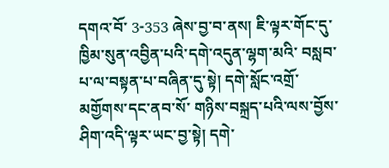དགའ་བོ་ 3-353 ཞེས་བྱ་བ་ནས། ཇི་ལྟར་གོང་དུ་ཁྱིམ་སུན་འབྱིན་པའི་དགེ་འདུན་ལྷག་མའི་ བསླབ་པ་ལ་བསྟན་པ་བཞིན་དུ་སྟེ། དགེ་སློང་འགྲོ་མགྱོགས་དང་ནབ་སོ་ གཉིས་བསྐྲད་པའི་ལས་བྱོས་ཤིག་འདི་ལྟར་ཡང་བྱ་སྟེ། དགེ་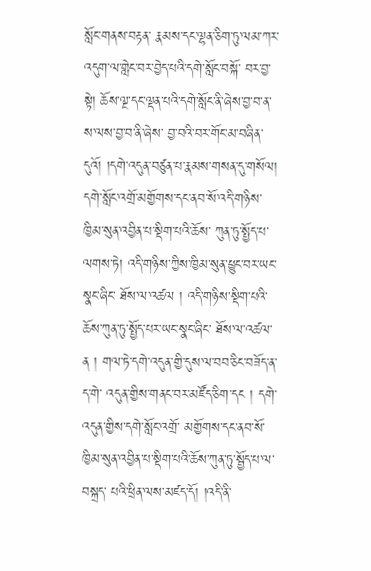སློང་གནས་བརྟན་ རྣམས་དང་ལྷན་ཅིག་ཏུ་ལམ་ཀར་འདུག་ལ་གླེང་བར་བྱེད་པའི་དགེ་སློང་བསྐོ་ བར་བྱ་སྟེ། ཆོས་ལྔ་དང་ལྡན་པའི་དགེ་སློང་ནི་ཞེས་བྱ་བ་ན་ས་ལས་བྱ་བ་ནི་ཞེས་ བྱ་བའི་བར་གོང་མ་བཞིན་དུའོ། །དགེ་འདུན་བཙུན་པ་རྣམས་གསན་དུ་གསོལ། དགེ་སློང་འགྲོ་མགྱོགས་དང་ནབ་སོ་འདི་གཉིས་ཁྱིམ་སུན་འབྱིན་པ་སྡིག་པའི་ཆོས་ ཀུན་ཏུ་སྤྱོད་པ་ལགས་ཏེ། འདི་གཉིས་ཀྱིས་ཁྱིམ་སུན་ཕྱུང་བར་ཡང་སྣང་ཞིང་ ཐོས་ལ་འཚལ ། འདི་གཉིས་སྡིག་པའི་ཆོས་ཀུན་ཏུ་སྤྱོད་པར་ཡང་སྣང་ཞིང་ ཐོས་ལ་འཚལ་ན ། གལ་ཏེ་དགེ་འདུན་གྱི་དུས་ལ་བབ་ཅིང་བཟོད་ན་ད་གེ་ འདུན་གྱིས་གནང་བར་མཛོད་ཅིག་དང ། དགེ་འདུན་གྱིས་དགེ་སློང་འགྲོ་ མགྱོགས་དང་ནབ་སོ་ཁྱིམ་སུན་འབྱིན་པ་སྡིག་པའི་ཆོས་ཀུན་ཏུ་སྦྱོད་པ་ལ་བསྐྲད་ པའི་ཕྲིན་ལས་མཛད་དོ། །འདི་ནི་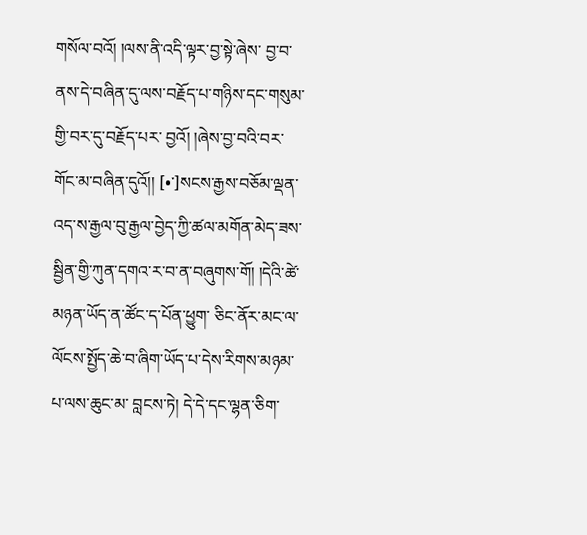གསོལ་བའོ། །ལས་ནི་འདི་ལྟར་བྱ་སྟེ་ཞེས་ བྱ་བ་ནས་དེ་བཞིན་དུ་ལས་བརྗོད་པ་གཉིས་དང་གསུམ་གྱི་བར་དུ་བརྗོད་པར་ བྱའོ། །ཞེས་བྱ་བའི་བར་གོང་མ་བཞིན་དུའོ།། [•་]སངས་རྒྱས་བཅོམ་ལྡན་འད་ས་རྒྱལ་བུ་རྒྱལ་བྱེད་ཀྱི་ཚལ་མགོན་མེད་ཟས་ སྦྱིན་གྱི་ཀུན་དགའ་ར་བ་ན་བཞུགས་གོ། །དེའི་ཚེ་མཉན་ཡོད་ན་ཚོང་ད་པོན་ཕྱུག་ ཅིང་ནོར་མང་ལ་ལོངས་སྤྱོད་ཆེ་བ་ཞིག་ཡོད་པ་དེས་རིགས་མཉམ་པ་ལས་ཆུང་མ་ བླངས་ཏེ། དེ་དེ་དང་ལྷན་ཅིག་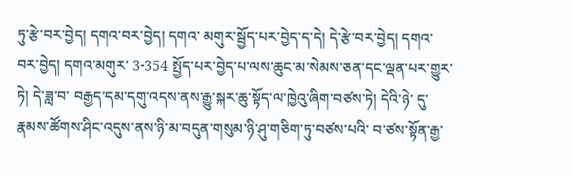ཏུ་རྩེ་བར་བྱེད། དགའ་བར་བྱེད། དགའ་ མགུར་སྦྱོད་པར་བྱེད་ད་དེ། དེ་རྩེ་བར་བྱེད། དགའ་བར་བྱེད། དགའ་མགུར་ 3-354 སྤྱོད་པར་བྱེད་པ་ལས་ཆུང་མ་སེམས་ཅན་དང་ལྡན་པར་གྱུར་ཏེ། དེ་ཟླ་བ་ བརྒྱད་དམ་དགུ་འདས་ནས་རྒྱུ་སྐར་ཆུ་སྟོད་ལ་ཁྱེའུ་ཞིག་བཙས་ཏེ། དེའི་ཉེ་ དུ་རྣམས་ཚོགས་ཤིང་འདུས་ནས་ཉི་མ་བདུན་གསུམ་ཉི་ཤུ་གཅིག་ཏུ་བཙས་པའི་ བ་ཙས་སྟོན་རྒྱ་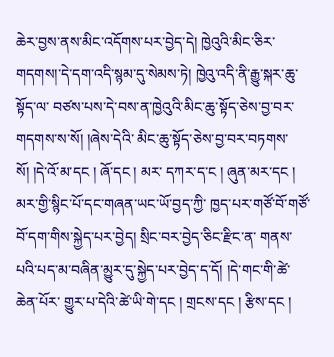ཆེར་བྱས་ནས་མིང་འདོགས་པར་བྱེད་དེ། ཁྱེའུའི་མིང་ཅིར་ གདགས།་དེ་དག་འདི་སྙམ་དུ་སེམས་ཏེ། ཁྱེའུ་འདི་ནི་རྒྱུ་སྐར་ཆུ་སྟོད་ལ་ བཙས་པས་དེ་བས་ན་ཁྱེའུའི་མིང་ཆུ་སྟོད་ཅེས་བྱ་བར་གདགས་ས་སོ། །ཞེས་དེའི་ མིང་ཆུ་སྟོད་ཅེས་བྱ་བར་བཏགས་སོ། །དེ་འོ་མ་དང ། ཞོ་དང ། མར་ དཀར་ད་ང ། ཞུན་མར་དང ། མར་གྱི་སྙིང་པོ་དང་གཞན་ཡང་ཡོ་བྱད་ཀྱི་ ཁྱད་པར་གཙོ་བོ་གཙོ་བོ་དག་གིས་སྐྱེད་པར་བྱེད། སྲིང་བར་བྱེད་ཅིང་རྫིང་ན་ གནས་པའི་པད་མ་བཞིན་མྱུར་དུ་སྐྱེད་པར་བྱེད་ད་དོ། །དེ་གང་གི་ཚེ་ཆེན་པོར་ གྱུར་པ་དེའི་ཚེ་ཡི་གེ་དང ། གྲངས་དང ། རྩིས་དང །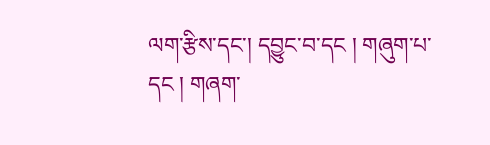ལག་རྩིས་དང་། དབྱུང་བ་དང ། གཞུག་པ་དང ། གཞག་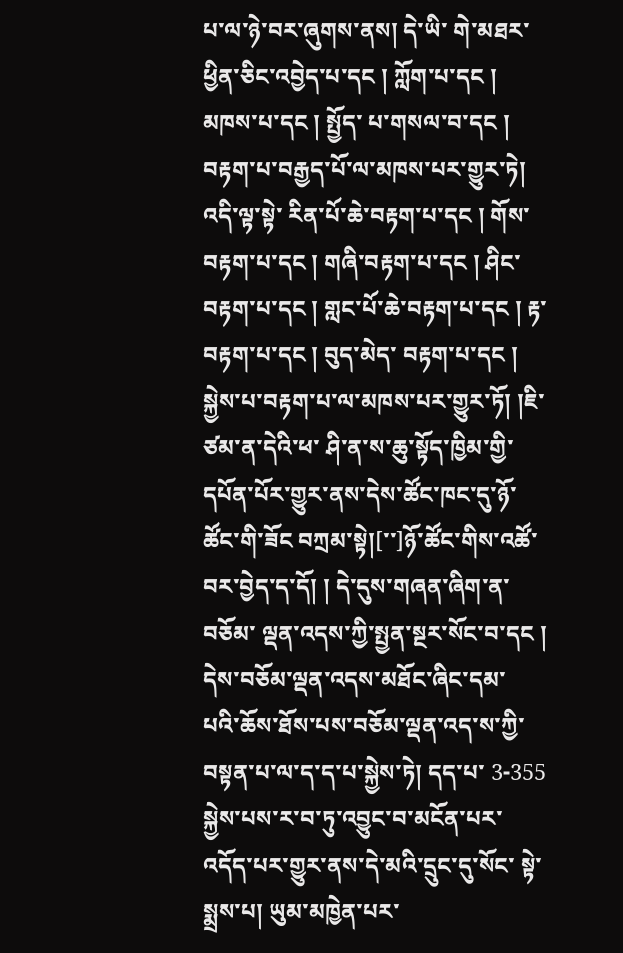པ་ལ་ཉེ་བར་ཞུགས་ནས། དེ་ཡི་ གེ་མཐར་ཕྱིན་ཅིང་འབྱེད་པ་དང ། ཀློག་པ་དང ། མཁས་པ་དང ། སྤྱོད་ པ་གསལ་བ་དང ། བརྟག་པ་བརྒྱད་པོ་ལ་མཁས་པར་གྱུར་ཏེ། འདི་ལྟ་སྟེ་ རིན་པོ་ཆེ་བརྟག་པ་དང ། གོས་བརྟག་པ་དང ། གཞི་བརྟག་པ་དང ། ཤིང་ བརྟག་པ་དང ། གླང་པོ་ཆེ་བརྟག་པ་དང ། རྟ་བརྟག་པ་དང ། བུད་མེད་ བརྟག་པ་དང ། སྐྱེས་པ་བརྟག་པ་ལ་མཁས་པར་གྱུར་ཏོ། །ཇི་ཙམ་ན་དེའི་ཕ་ ཤི་ན་ས་ཆུ་སྟོད་ཁྱིམ་གྱི་དཔོན་པོར་གྱུར་ནས་དེས་ཚོང་ཁང་དུ་ཉོ་ཚོང་གི་ཟོང བཀྲམ་སྟེ།[་་]ཉོ་ཚོང་གིས་འཚོ་བར་བྱེད་ད་དོ། ། དེ་དུས་གཞན་ཞིག་ན་བཅོམ་ ལྡན་འདས་ཀྱི་སྤྱན་སྔར་སོང་བ་དང ། དེས་བཅོམ་ལྡན་འདས་མཐོང་ཞིང་དམ་ པའི་ཆོས་ཐོས་པས་བཅོམ་ལྡན་འད་ས་ཀྱི་བསྟན་པ་ལ་ད་ད་པ་སྐྱེས་ཏེ། དད་པ་ 3-355 སྐྱེས་པས་ར་བ་ཏུ་འབྱུང་བ་མངོན་པར་འདོད་པར་གྱུར་ནས་དེ་མའི་དྲུང་དུ་སོང་ སྟེ་སྨྲས་པ། ཡུམ་མཁྱེན་པར་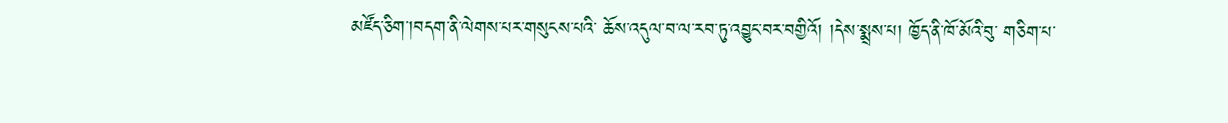མཛོད་ཅིག་།བདག་ནི་ལེགས་པར་གསུངས་པའི་ ཆོས་འདུལ་བ་ལ་རབ་ཏུ་འབྱུང་བར་བགྱིའོ། །དེས་སྨྲས་པ། ཁྱོད་ནི་ཁོ་མོའི་བུ་ གཅིག་པ་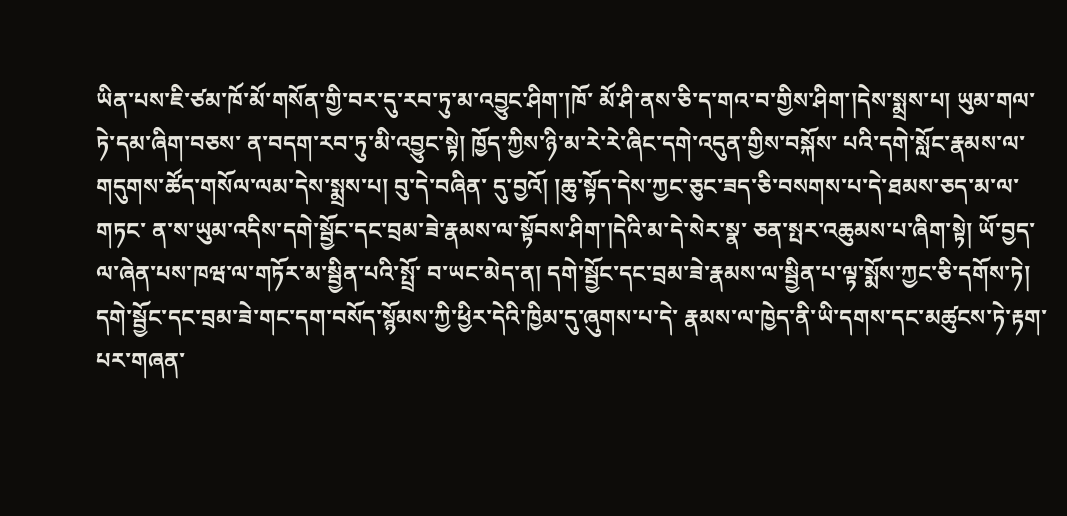ཡིན་པས་ཇི་ཙམ་ཁོ་མོ་གསོན་གྱི་བར་དུ་རབ་ཏུ་མ་འབྱུང་ཤིག་།ཁོ་ མོ་ཤི་ནས་ཅི་ད་གའ་བ་གྱིས་ཤིག་།དེས་སྨྲས་པ། ཡུམ་གལ་ཏེ་དམ་ཞིག་བཅས་ ན་བདག་རབ་ཏུ་མི་འབྱུང་སྟེ། ཁྱོད་ཀྱིས་ཉི་མ་རེ་རེ་ཞིང་དགེ་འདུན་གྱིས་བསྐོས་ པའི་དགེ་སློང་རྣམས་ལ་གདུགས་ཚོད་གསོལ་ལམ་དེས་སྨྲས་པ། བུ་དེ་བཞིན་ དུ་བྱའོ། །ཆུ་སྟོད་དེས་ཀྱང་ཅུང་ཟད་ཅི་བསགས་པ་དེ་ཐམས་ཅད་མ་ལ་གཏང་ ན་ས་ཡུམ་འདིས་དགེ་སྦྱོང་དང་བྲམ་ཟེ་རྣམས་ལ་སྟོབས་ཤིག་།དེའི་མ་དེ་སེར་སྣ་ ཅན་སྤར་འཆུམས་པ་ཞིག་སྟེ། ཡོ་བྱད་ལ་ཞེན་པས་ཁཝ་ལ་གཏོར་མ་སྦྱིན་པའི་སྤྲོ་ བ་ཡང་མེད་ན། དགེ་སྦྱོང་དང་བྲམ་ཟེ་རྣམས་ལ་སྦྱིན་པ་ལྟ་སྨོས་ཀྱང་ཅི་དགོས་ཏེ། དགེ་སྦྱོང་དང་བྲམ་ཟེ་གང་དག་བསོད་སྙོམས་ཀྱི་ཕྱིར་དེའི་ཁྱིམ་དུ་ཞུགས་པ་དེ་ རྣམས་ལ་ཁྱེད་ནི་ཡི་དགས་དང་མཚུངས་ཏེ་རྟག་པར་གཞན་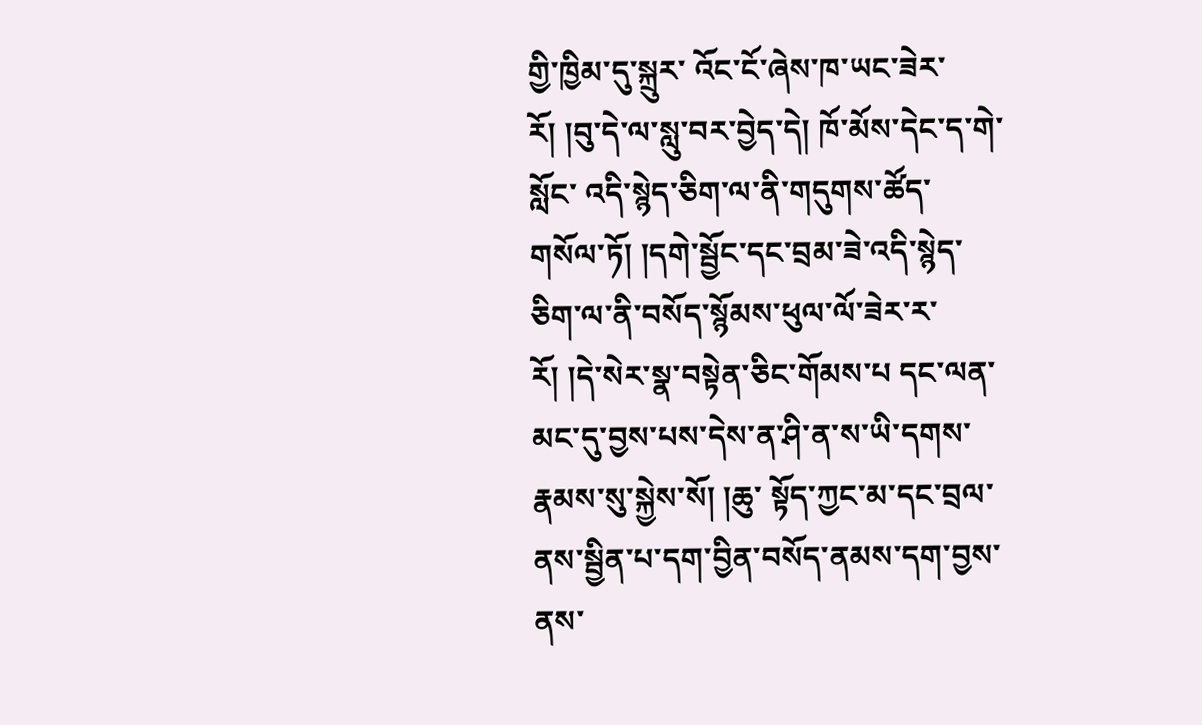གྱི་ཁྱིམ་དུ་སྐྲུར་ འོང་ངོ་ཞེས་ཁ་ཡང་ཟེར་རོ། །བུ་དེ་ལ་སླུ་བར་བྱེད་དེ། ཁོ་མོས་དེང་ད་གེ་སློང་ འདི་སྙེད་ཅིག་ལ་ནི་གདུགས་ཚོད་གསོལ་ཏོ། །དགེ་སྦྱོང་དང་བྲམ་ཟེ་འདི་སྙེད་ ཅིག་ལ་ནི་བསོད་སྙོམས་ཕུལ་ལོ་ཟེར་ར་རོ། །དེ་སེར་སྣ་བསྟེན་ཅིང་གོམས་པ དང་ལན་མང་དུ་བྱས་པས་དེས་ན་ཤི་ན་ས་ཡི་དགས་རྣམས་སུ་སྐྱེས་སོ། །ཆུ་ སྟོད་ཀྱང་མ་དང་བྲལ་ནས་སྦྱིན་པ་དག་བྱིན་བསོད་ནམས་དག་བྱས་ནས་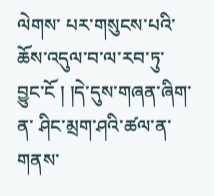ལེགས་ པར་གསུངས་པའི་ཆོས་འདུལ་བ་ལ་རབ་ཏུ་བྱུང་ངོ ། །དེ་དུས་གཞན་ཞིག་ན་ ཤིང་མྲག་ཤའི་ཚལ་ན་གནས་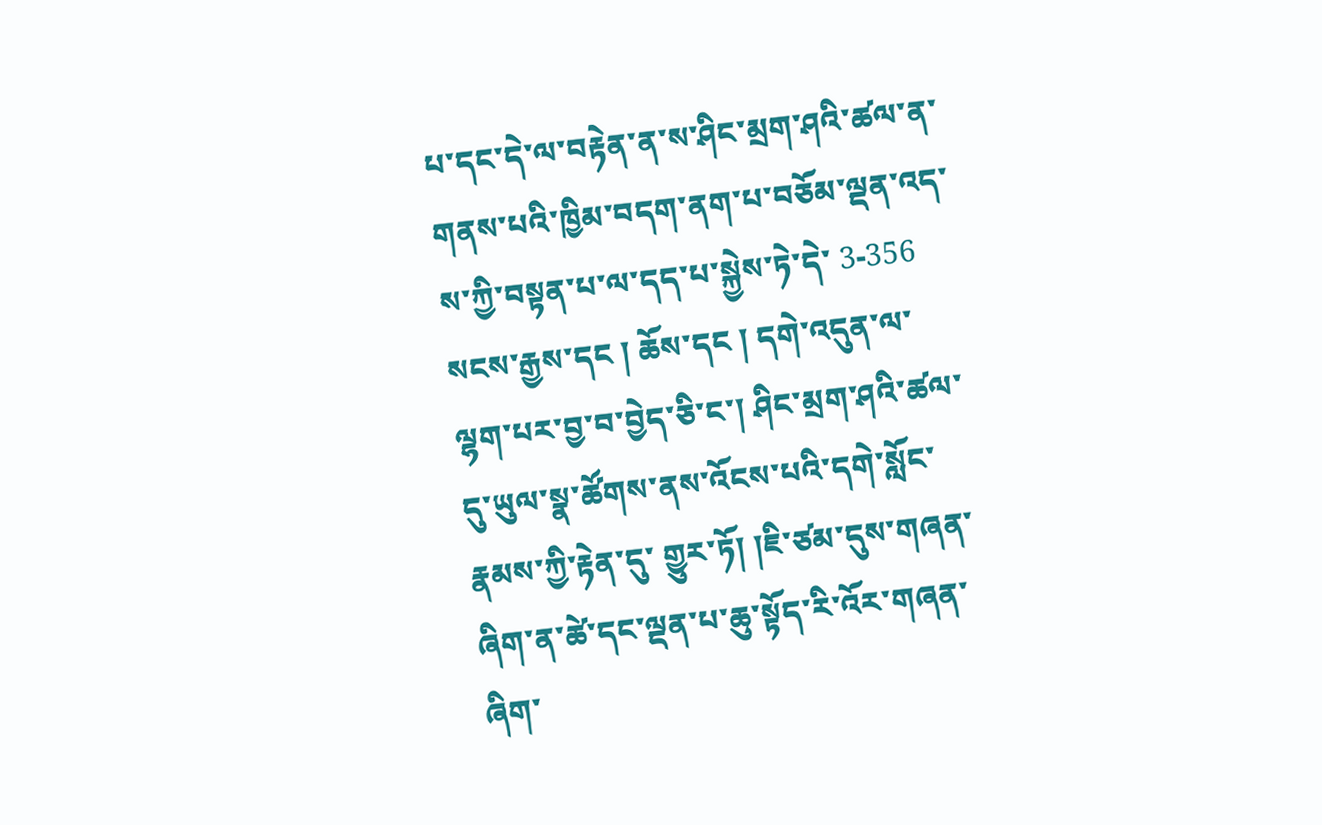པ་དང་དེ་ལ་བརྟེན་ན་ས་ཤིང་མྲག་ཤའི་ཚལ་ན་ གནས་པའི་ཁྱིམ་བདག་ནག་པ་བཅོམ་ལྡན་འད་ས་ཀྱི་བསྟན་པ་ལ་དད་པ་སྐྱེས་ཏེ་དེ་ 3-356 སངས་རྒྱས་དང ། ཆོས་དང ། དགེ་འདུན་ལ་ལྷག་པར་བྱ་བ་བྱེད་ཅི་ང་། ཤིང་མྲག་ཤའི་ཚལ་དུ་ཡུལ་སྣ་ཚོགས་ནས་འོངས་པའི་དགེ་སློང་རྣམས་ཀྱི་རྟེན་དུ་ གྱུར་ཏོ། །ཇི་ཙམ་དུས་གཞན་ཞིག་ན་ཚེ་དང་ལྡན་པ་ཆུ་སྟོད་རི་འོར་གཞན་ཞིག་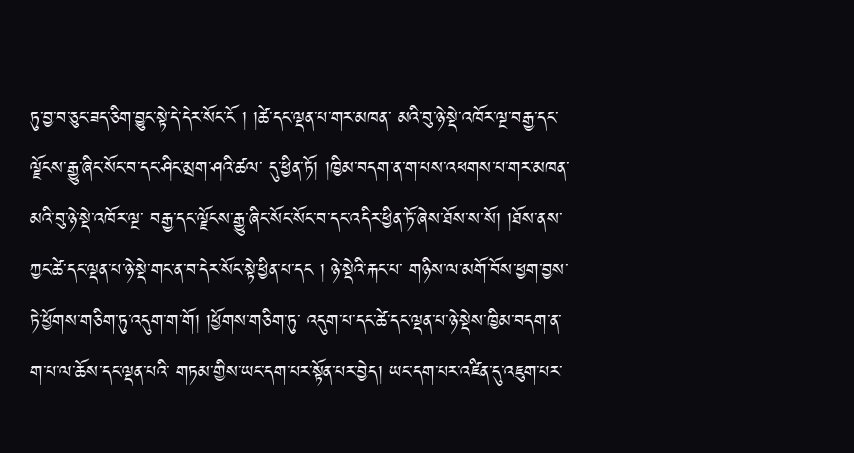ཏུ་བྱ་བ་ཅུང་ཟད་ཅིག་བྱུང་སྟེ་དེ་དེར་སོང་ངོ ། །ཚེ་དང་ལྡན་པ་གར་མཁན་ མའི་བུ་ཉེ་སྡེ་འཁོར་ལྔ་བརྒྱ་དང་ལྗོངས་རྒྱུ་ཞིང་སོང་བ་དང་ཤིང་མྲག་ཤའི་ཚལ་ དུ་ཕྱིན་ཏོ། །ཁྱིམ་བདག་ན་ག་པས་འཕགས་པ་གར་མཁན་མའི་བུ་ཉེ་སྡེ་འཁོར་ལྔ་ བརྒྱ་དང་ལྗོངས་རྒྱུ་ཞིང་སོང་སོང་བ་དང་འདིར་ཕྱིན་ཏོ་ཞེས་ཐོས་ས་སོ། །ཐོས་ནས་ ཀྱང་ཚེ་དང་ལྡན་པ་ཉེ་སྡེ་གང་ན་བ་དེར་སོང་སྟེ་ཕྱིན་པ་དང ། ཉེ་སྡེའི་རྐང་པ་ གཉིས་ལ་མགོ་བོས་ཕྱག་བྱས་ཏེ་ཕྱོགས་གཅིག་ཏུ་འདུག་ག་གོ། །ཕྱོགས་གཅིག་ཏུ་ འདུག་པ་དང་ཚེ་དང་ལྡན་པ་ཉེ་སྡེས་ཁྱིམ་བདག་ན་ག་པ་ལ་ཆོས་དང་ལྡན་པའི་ གཏམ་གྱིས་ཡང་དག་པར་སྟོན་པར་བྱེད། ཡང་དག་པར་འཛིན་དུ་འཇུག་པར་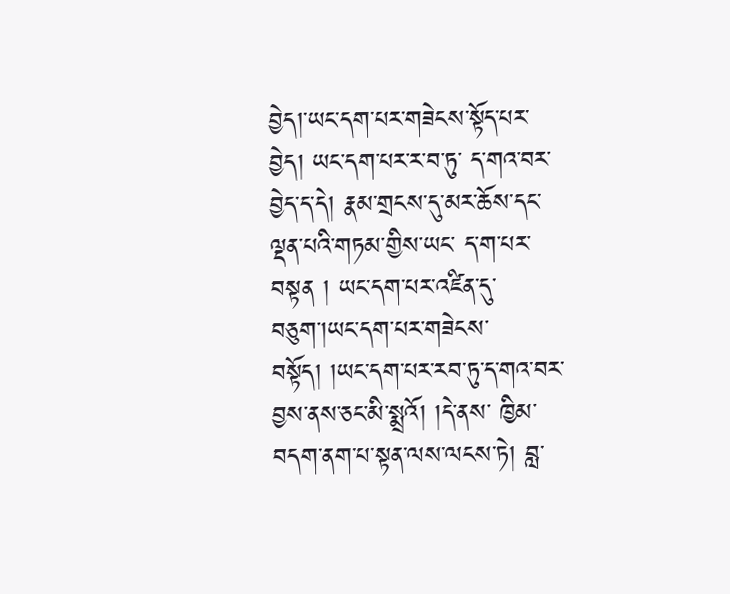བྱེད།་ཡང་དག་པར་གཟེངས་སྟོད་པར་བྱེད། ཡང་དག་པར་ར་བ་ཏུ་ ད་གའ་བར་བྱེད་ད་དེ། རྣམ་གྲངས་དུ་མར་ཆོས་དང་ལྡན་པའི་གཏམ་གྱིས་ཡང་ ད་ག་པར་བསྟན ། ཡང་དག་པར་འཛིན་དུ་བཅུག་།ཡང་དག་པར་གཟེངས་ བསྟོད། །ཡང་དག་པར་རབ་ཏུ་ད་གའ་བར་བྱས་ནས་ཅང་མི་སྨྲའོ། །དེ་ནས་ ཁྱིམ་བདག་ནག་པ་སྟན་ལས་ལངས་ཏེ། བླ་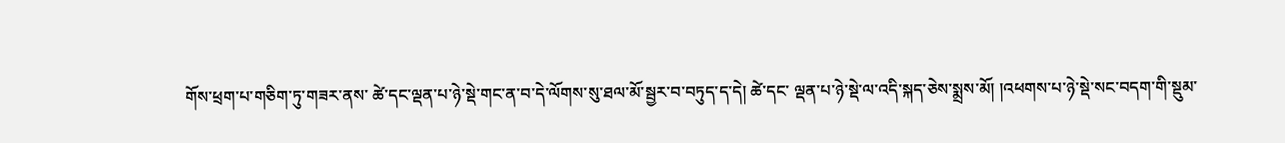གོས་ཕྲག་པ་གཅིག་ཏུ་གཟར་ནས་ ཚེ་དང་ལྡན་པ་ཉེ་སྡེ་གང་ན་བ་དེ་ལོགས་སུ་ཐལ་མོ་སྦྱར་བ་བཏུད་ད་དེ། ཚེ་དང་ ལྡན་པ་ཉེ་སྡེ་ལ་འདི་སྐད་ཅེས་སྨྲས་མོ། །འཕགས་པ་ཉེ་སྡེ་སང་བདག་གི་སྡུམ་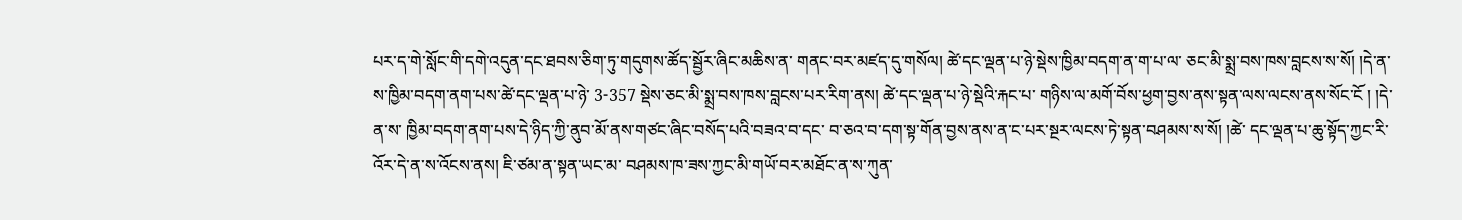པར་ད་གེ་སློང་གི་དགེ་འདུན་དང་ཐབས་ཅིག་ཏུ་གདུགས་ཚོད་སྦྱོར་ཞིང་མཆིས་ན་ གནང་བར་མཛད་དུ་གསོལ། ཚེ་དང་ལྡན་པ་ཉེ་སྡེས་ཁྱིམ་བདག་ན་ག་པ་ལ་ ཅང་མི་སྨྲ་བས་ཁས་བླངས་ས་སོ། །དེ་ན་ས་ཁྱིམ་བདག་ནག་པས་ཚེ་དང་ལྡན་པ་ཉེ་ 3-357 སྡེས་ཅང་མི་སྨྲ་བས་ཁས་བླངས་པར་རིག་ནས། ཚེ་དང་ལྡན་པ་ཉེ་སྡེའི་རྐང་པ་ གཉིས་ལ་མགོ་བོས་ཕྱག་བྱས་ནས་སྟན་ལས་ལངས་ནས་སོང་ངོ ། །དེ་ན་ས་ ཁྱིམ་བདག་ནག་པས་དེ་ཉིད་ཀྱི་ནུབ་མོ་ནས་གཙང་ཞིང་བསོད་པའི་བཟའ་བ་དང་ བ་ཅའ་བ་དག་སྟ་གོན་བྱས་ནས་ན་ང་པར་སྔར་ལངས་ཏེ་སྟན་བཤམས་ས་སོ། །ཚེ་ དང་ལྡན་པ་ཆུ་སྟོད་ཀྱང་རི་འོར་དེ་ན་ས་འོངས་ནས། ཇི་ཙམ་ན་སྟན་ཡང་མ་ བཤམས་ཁ་ཟས་ཀྱང་མི་གཡོ་བར་མཐོང་ན་ས་ཀུན་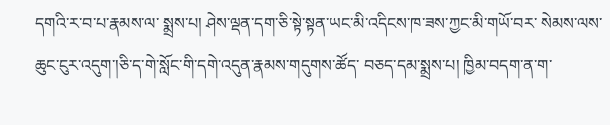དགའི་ར་བ་པ་རྣམས་ལ་ སྨྲས་པ། ཤེས་ལྡན་དག་ཅི་སྟེ་སྟན་ཡང་མི་འདིངས་ཁ་ཟས་ཀྱང་མི་གཡོ་བར་ སེམས་ལས་ཆུང་ངུར་འདུག་།ཅི་ད་གེ་སློང་གི་དགེ་འདུན་རྣམས་གདུགས་ཚོད་ བཅད་དམ་སྨྲས་པ། ཁྱིམ་བདག་ན་ག་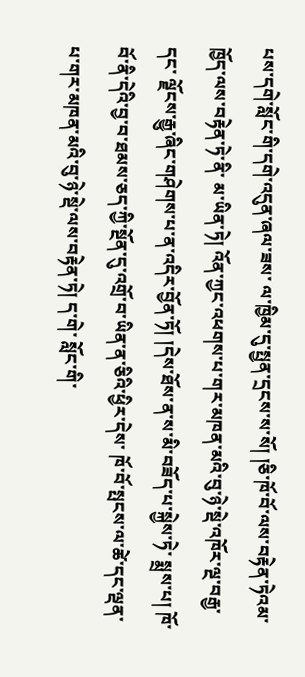པས་དགེ་སློང་གི་དགེ་འདུན་ཞལ་ཟས་ ལ་ཁྱིམ་དུ་སྤྱན་དྲངས་ས་སོ། །ཅི་ཁོ་བོ་ལས་བརྟེན་ཏེའམ་ཁྱོད་ལས་བརྟེན་ཏེ་ནི་ མ་ཡིན་ཏེ། འོན་ཀྱང་འཕགས་པ་གར་མཁན་མའི་བུ་ཉེ་སྡེ་འཁོར་ལྔ་བརྒྱ་དང་ ལྗོངས་རྒྱུ་ཞིང་གཤེགས་པ་ན་འདིར་བྱོན་ཏོ། །དེས་ཐོས་ན་ས་མི་བཟོད་པ་སྐྱེས་ཏེ་ སྨྲས་པ། ཁོ་བོ་ནི་དེའི་བྱ་བ་ཐམས་ཅད་ཀྱི་སྔོན་དུ་འགྲོ་བ་ཡིན་ན་ཅིའི་ཕྱིར་དེས་ ཁོ་བོ་སྤངས་ལ་ཚེ་དང་ལྡན་པ་གར་མཁན་མའི་བུ་ཉེ་སྡེ་ལས་བརྟེན་ཏེ། ད་གེ་ སློང་གི་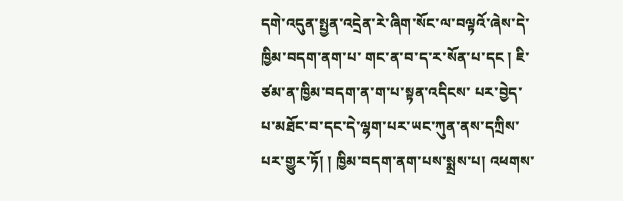དགེ་འདུན་སྤྱན་འདྲེན་རེ་ཞིག་སོང་ལ་བལྟའོ་ཞེས་དེ་ཁྱིམ་བདག་ནག་པ་ གང་ན་བ་ད་ར་སོན་པ་དང ། ཇི་ཙམ་ན་ཁྱིམ་བདག་ན་ག་པ་སྟན་འདིངས་ པར་བྱེད་པ་མཐོང་བ་དང་དེ་ལྷག་པར་ཡང་ཀུན་ནས་དཀྲིས་པར་གྱུར་ཏོ། ། ཁྱིམ་བདག་ནག་པས་སྨྲས་པ། འཕགས་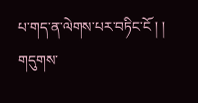པ་གད་ན་ལེགས་པར་བཏིང་ངོ ། ། གདུགས་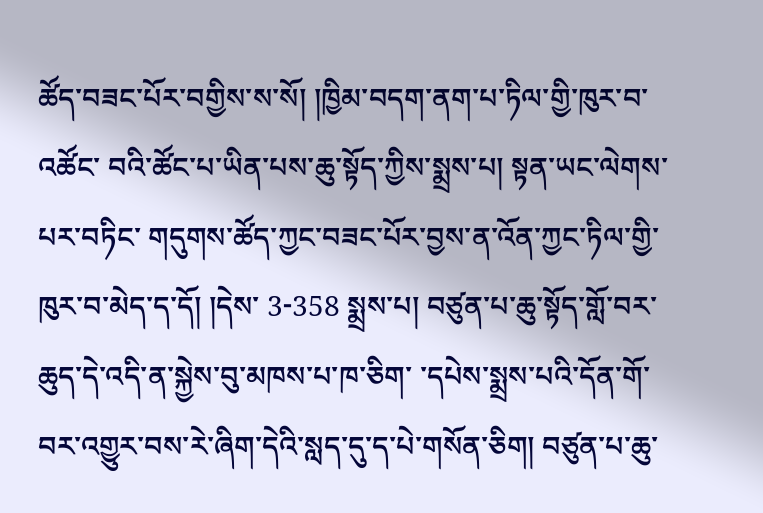ཚོད་བཟང་པོར་བགྱིས་ས་སོ། །ཁྱིམ་བདག་ནག་པ་ཏིལ་གྱི་ཁུར་བ་འཚོང་ བའི་ཚོང་པ་ཡིན་པས་ཆུ་སྟོད་ཀྱིས་སྨྲས་པ། སྟན་ཡང་ལེགས་པར་བཏིང་ གདུགས་ཚོད་ཀྱང་བཟང་པོར་བྱས་ན་འོན་ཀྱང་ཏིལ་གྱི་ཁུར་བ་མེད་ད་དོ། །དེས་ 3-358 སྨྲས་པ། བཙུན་པ་ཆུ་སྟོད་གློ་བར་ཆུད་དེ་འདི་ན་སྐྱེས་བུ་མཁས་པ་ཁ་ཅིག་ ་དཔེས་སྨྲས་པའི་དོན་གོ་བར་འགྱུར་བས་རེ་ཞིག་དེའི་སླད་དུ་ད་པེ་གསོན་ཅིག། བཙུན་པ་ཆུ་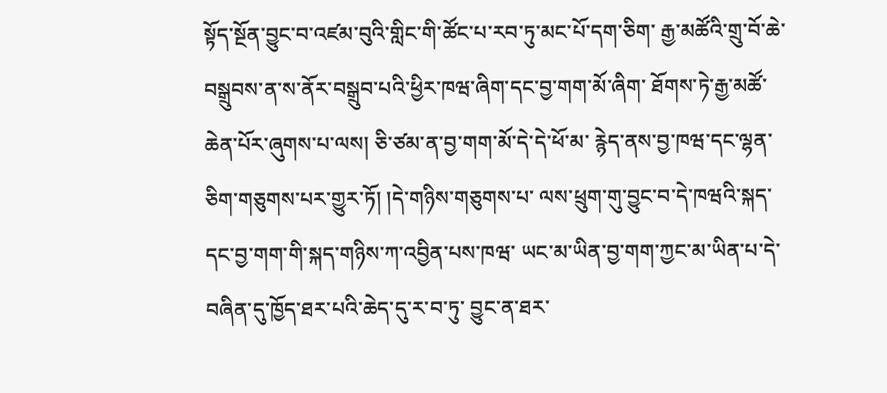སྟོད་སྔོན་བྱུང་བ་འཛམ་བུའི་གླིང་གི་ཚོང་པ་རབ་ཏུ་མང་པོ་དག་ཅིག་ རྒྱ་མཚོའི་གྲུ་བོ་ཆེ་བསྒྲུབས་ན་ས་ནོར་བསྒྲུབ་པའི་ཕྱིར་ཁཝ་ཞིག་དང་བྱ་གག་མོ་ཞིག་ ཐོགས་ཏེ་རྒྱ་མཚོ་ཆེན་པོར་ཞུགས་པ་ལས། ཅི་ཙམ་ན་བྱ་གག་མོ་དེ་དེ་ཕོ་མ་ རྙེད་ནས་བྱ་ཁཝ་དང་ལྷན་ཅིག་གཅུགས་པར་གྱུར་ཏོ། །དེ་གཉིས་གཅུགས་པ་ ལས་ཕྲུག་གུ་བྱུང་བ་དེ་ཁཝའི་སྐད་དང་བྱ་གག་གི་སྐད་གཉིས་ཀ་འབྱིན་པས་ཁཝ་ ཡང་མ་ཡིན་བྱ་གག་ཀྱང་མ་ཡིན་པ་དེ་བཞིན་དུ་ཁྱོད་ཐར་པའི་ཆེད་དུ་ར་བ་ཏུ་ བྱུང་ན་ཐར་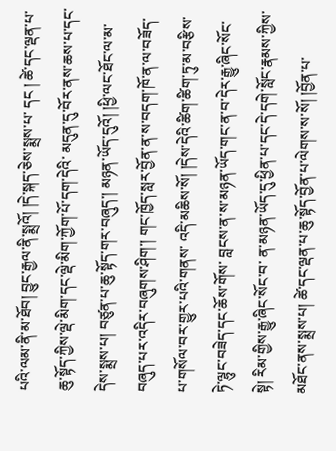པའི་ལམ་ནི་མ་ཐོབ། བྱུང་རྒྱལ་ནི་སྨྲའོ། །དེ་སྐད་ཅེས་སྨྲས་པ་ དང ། ཚེ་དང་ལྡན་པ་ཆུ་སྟོད་ཀྱིས་ལྡེ་མིག་དང་ལྡེ་མིག་ཀྱོག་པོ་དག་དེའི་ མདུན་དུ་བོར་ནས་ཆས་པ་དང་དེས་སྨྲས་པ། བཙུན་པ་ཆུ་སྟོད་གར་བཞུད་། མཉན་ཡོད་དུའོ། །ཕྱི་ལང་ཐོང་ལ་མ་བཞུད་པར་འདིར་བཞུགས་ཤིག་། གང་ཁྱོད་སླར་བྱོན་ན་ས་བདག་ཁོ་ན་ལ་བཟོད་པ་གསོལ་བར་གྱུར་པའི་གནས་ འདི་མཆིས་སོ། །དེས་དེའི་ཚིག་ཚིག་ཏུ་མ་བརྩིས་ཏེ་ལྷུང་བཟེད་དང་ཆོས་གོས་ བླངས་ན་ས་མཉན་ཡོད་གང་ན་བ་དེར་རྒྱུ་ཞིང་སོང་སྟེ། རིམ་གྱིས་རྒྱུ་ཞིང་སོང་བ་ ན་མཉན་ཡོད་དུ་ཕྱིན་པ་དང་དེ་དགེ་སློང་རྣམས་ཀྱིས་མཐོང་ནས་སྨྲས་པ། ཚེ་དང་ལྡན་པ་ཆུ་སྟོད་བྱོན་པ་ལེགས་ས་སོ། །བྱོན་པ་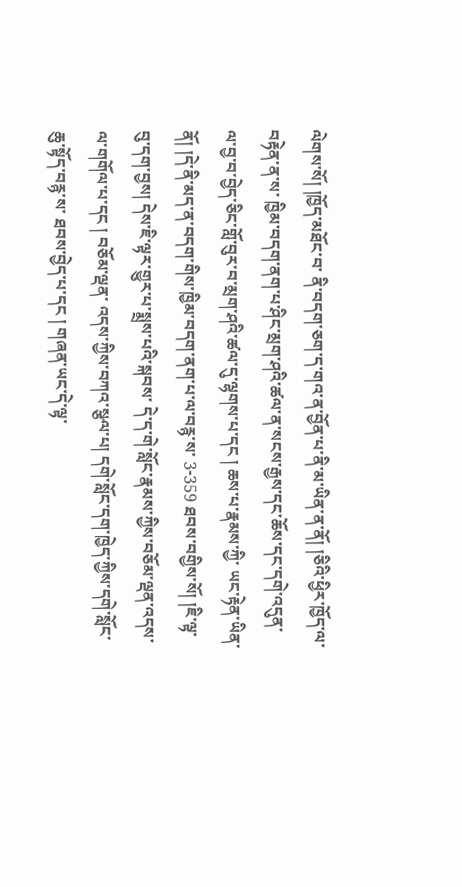ལེགས་སོ། །ཁྱོད་མཐོང་བ་ ནི་བདག་ཅག་ད་གའ་ན་བྱོན་པ་ནི་མ་ཡིན་ན་ནོ། །ཅིའི་ཕྱིར་ཁྱོད་ལ་བརྟེན་ན་ས་ ཁྱིམ་བདག་ནག་པ་ཤིང་མྲག་ཤའི་ཚལ་ན་སངས་རྒྱས་དང་ཆོས་དང་དགེ་འདུན་ ལ་བྱ་བ་བྱེད་ཅིང་གློ་བུར་བ་མྲག་ཤའི་ཚལ་དུ་ལྷགས་པ་དང ། ཆས་པ་རྣམས་ཀྱི་ ཡང་རྟེན་ཡིན་ནོ། །དེ་ནི་མད་ན་བདག་གིས་ཁྱིམ་བདག་ནག་པ་ལ་བརྙ་ས་ 3-359 ཐབས་བགྱིས་སོ། །ཇི་ལྟ་བུ་དག་བྱས། དེས་ཇི་ལྟར་གྱུར་པ་སྨྲས་པའི་སྐབས་ དེ་ད་གེ་སློང་རྣམས་ཀྱིས་བཅོམ་ལྡན་འདས་ལ་གགོལ་པ་དང ། བཅོམ་ལྡན་ འདས་ཀྱིས་བཀའ་སྩལ་པ། དགེ་སློང་དག་ཁྱེད་ཀྱིས་དགེ་སློང་ཆུ་སྟོད་བརྙ་ས་ ཐབས་བྱེད་པ་དང ། གཞན་ཡང་དེ་ལྟ་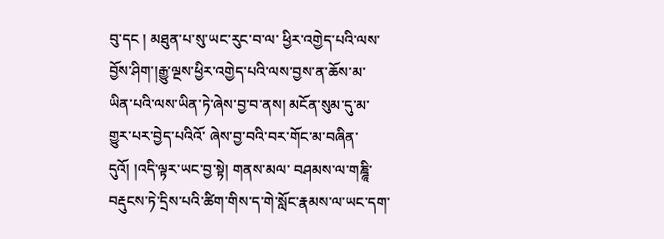བུ་དང ། མཐུན་པ་སུ་ཡང་རུང་བ་ལ་ ཕྱིར་འགྱེད་པའི་ལས་བྱོས་ཤིག་།རྒྱུ་ལྔས་ཕྱིར་འགྱེད་པའི་ལས་བྱས་ན་ཆོས་མ་ ཡིན་པའི་ལས་ཡིན་ཏེ་ཞེས་བྱ་བ་ནས། མངོན་སུམ་དུ་མ་གྱུར་པར་བྱེད་པའིའོ་ ཞེས་བྱ་བའི་བར་གོང་མ་བཞིན་དུའོ། །འདི་ལྟར་ཡང་བྱ་སྟེ། གནས་མལ་ བཤམས་ལ་གཎྜཱི་བརྡུངས་ཏེ་དྲིས་པའི་ཚིག་གིས་ད་གེ་སློང་རྣམས་ལ་ཡང་དག་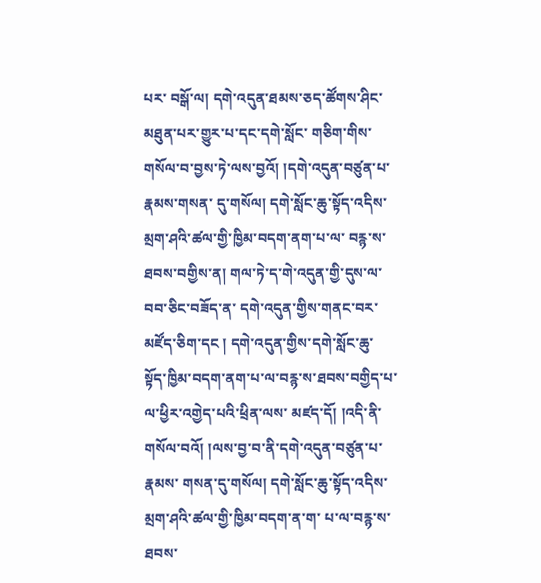པར་ བསྒོ་ལ། དགེ་འདུན་ཐམས་ཅད་ཚོགས་ཤིང་མཐུན་པར་གྱུར་པ་དང་དགེ་སློང་ གཅིག་གིས་གསོལ་བ་བྱས་ཏེ་ལས་བྱའོ། །དགེ་འདུན་བཙུན་པ་རྣམས་གསན་ དུ་གསོལ། དགེ་སློང་ཆུ་སྟོད་འདིས་མྲག་ཤའི་ཚལ་གྱི་ཁྱིམ་བདག་ནག་པ་ལ་ བརྙ་ས་ཐབས་བགྱིས་ན། གལ་ཏེ་ད་གེ་འདུན་གྱི་དུས་ལ་བབ་ཅིང་བཟོད་ན་ དགེ་འདུན་གྱིས་གནང་བར་མཛོད་ཅིག་དང ། དགེ་འདུན་གྱིས་དགེ་སློང་ཆུ་ སྟོད་ཁྱིམ་བདག་ནག་པ་ལ་བརྙ་ས་ཐབས་བགྱིད་པ་ལ་ཕྱིར་འགྱེད་པའི་ཕྲིན་ལས་ མཛད་དོ། །འདི་ནི་གསོལ་བའོ། །ལས་བྱ་བ་ནི་དགེ་འདུན་བཙུན་པ་རྣམས་ གསན་དུ་གསོལ། དགེ་སློང་ཆུ་སྟོད་འདིས་མྲག་ཤའི་ཚལ་གྱི་ཁྱིམ་བདག་ན་ག་ པ་ལ་བརྙ་ས་ཐབས་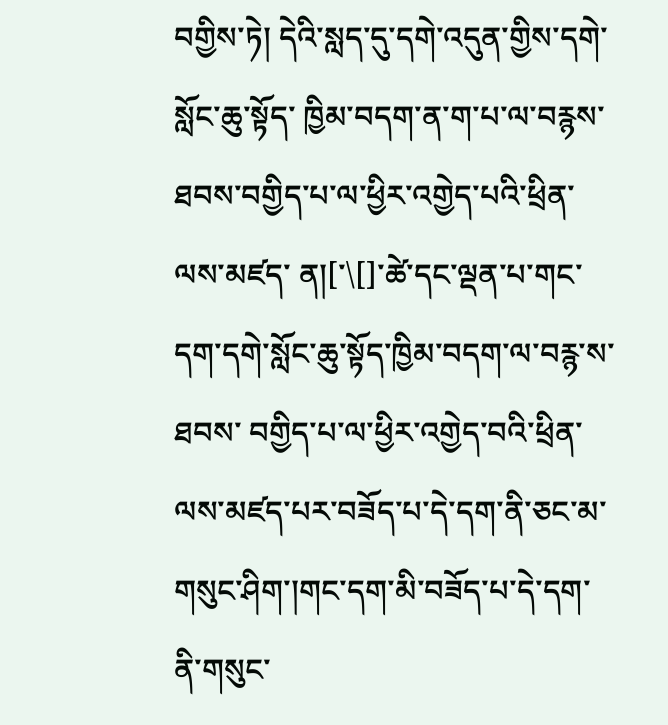བགྱིས་ཏེ། དེའི་སླད་དུ་དགེ་འདུན་གྱིས་དགེ་སློང་ཆུ་སྟོད་ ཁྱིམ་བདག་ན་ག་པ་ལ་བརྙས་ཐབས་བགྱིད་པ་ལ་ཕྱིར་འགྱེད་པའི་ཕྲིན་ལས་མཛད་ ན།[་\[]་ཚེ་དང་ལྡན་པ་གང་དག་དགེ་སློང་ཆུ་སྟོད་ཁྱིམ་བདག་ལ་བརྙ་ས་ཐབས་ བགྱིད་པ་ལ་ཕྱིར་འགྱེད་བའི་ཕྲིན་ལས་མཛད་པར་བཟོད་པ་དེ་དག་ནི་ཅང་མ་ གསུང་ཤིག་།གང་དག་མི་བཟོད་པ་དེ་དག་ནི་གསུང་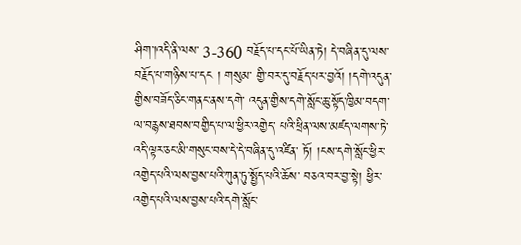ཤིག་།འདི་ནི་ལས་ 3-360 བརྗོད་པ་དང་པོ་ཡིན་ཏེ། དེ་བཞིན་དུ་ལས་བརྗོད་པ་གཉིས་པ་དང ། གསུམ་ གྱི་བར་དུ་བརྗོད་པར་བྱའོ། །དགེ་འདུན་གྱིས་བཟོད་ཅིང་གནང་ནས་དགེ་ འདུན་གྱིས་དགེ་སློང་ཆུ་སྟོད་ཁྱིམ་བདག་ལ་བརྙས་ཐབས་བགྱིད་པ་ལ་ཕྱིར་འགྱེད་ པའི་ཕྲིན་ལས་མཛད་ལགས་ཏེ་འདི་ལྟར་ཅང་མི་གསུང་བས་དེ་དེ་བཞིན་དུ་འཛིན་ ཏོ། །ངས་དགེ་སློང་ཕྱིར་འགྱེད་པའི་ལས་བྱས་པའི་ཀུན་ཏུ་སྤྱོད་པའི་ཆོས་ བཅའ་བར་བྱ་སྟེ། ཕྱིར་འགྱེད་པའི་ལས་བྱས་པའི་དགེ་སློང་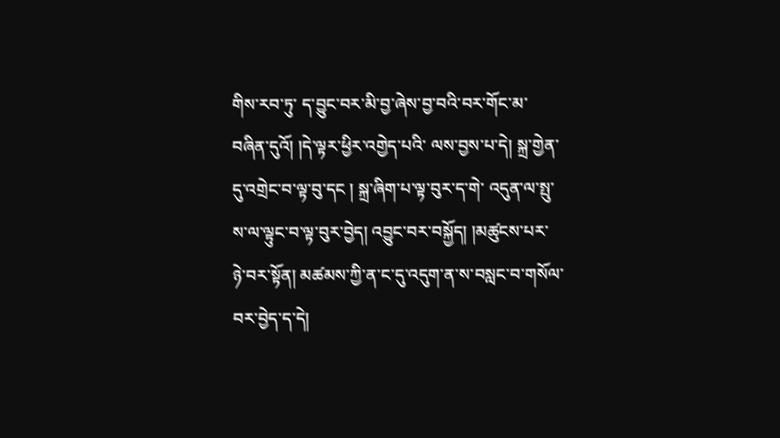གིས་རབ་ཏུ་ ད་བྱུང་བར་མི་བྱ་ཞེས་བྱ་བའི་བར་གོང་མ་བཞིན་དུའོ། །དེ་ལྟར་ཕྱིར་འགྱེད་པའི་ ལས་བྱས་པ་དེ། སྐྲ་གྱེན་དུ་འགྲེང་བ་ལྟ་བུ་དང ། སྐྲ་ཞིག་པ་ལྟ་བུར་ད་གེ་ འདུན་ལ་སྤུ་ས་ལ་ལྟུང་བ་ལྟ་བུར་བྱེད། འབྱུང་བར་བསྐྱོད། །མཚུངས་པར་ ཉེ་བར་སྟོན། མཚམས་ཀྱི་ན་ང་དུ་འདུག་ན་ས་བསླང་བ་གསོལ་བར་བྱེད་ད་དེ།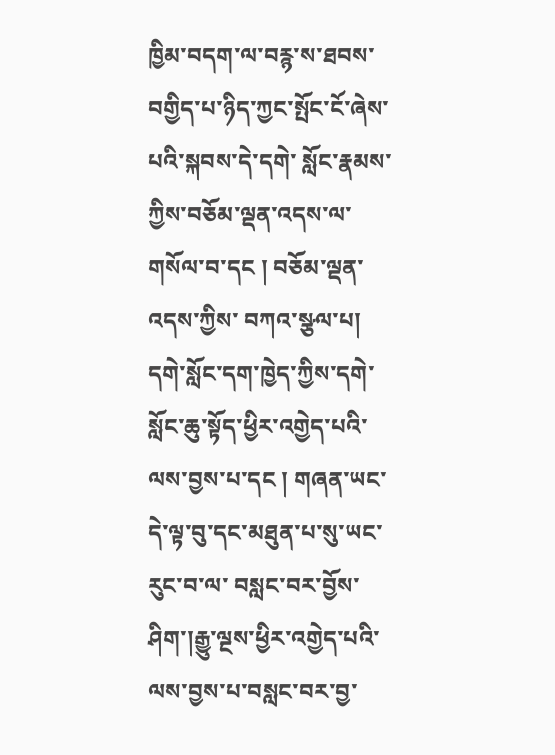ཁྱིམ་བདག་ལ་བརྙ་ས་ཐབས་བགྱིད་པ་ཉིད་ཀྱང་སྤོང་ངོ་ཞེས་པའི་སྐབས་དེ་དགེ་ སློང་རྣམས་ཀྱིས་བཅོམ་ལྡན་འདས་ལ་གསོལ་བ་དང ། བཅོམ་ལྡན་འདས་ཀྱིས་ བཀའ་སྩལ་པ། དགེ་སློང་དག་ཁྱེད་ཀྱིས་དགེ་སློང་ཆུ་སྟོད་ཕྱིར་འགྱེད་པའི་ ལས་བྱས་པ་དང ། གཞན་ཡང་དེ་ལྟ་བུ་དང་མཐུན་པ་སུ་ཡང་རུང་བ་ལ་ བསླང་བར་བྱོས་ཤིག་།རྒྱུ་ལྔས་ཕྱིར་འགྱེད་པའི་ལས་བྱས་པ་བསླང་བར་བྱ་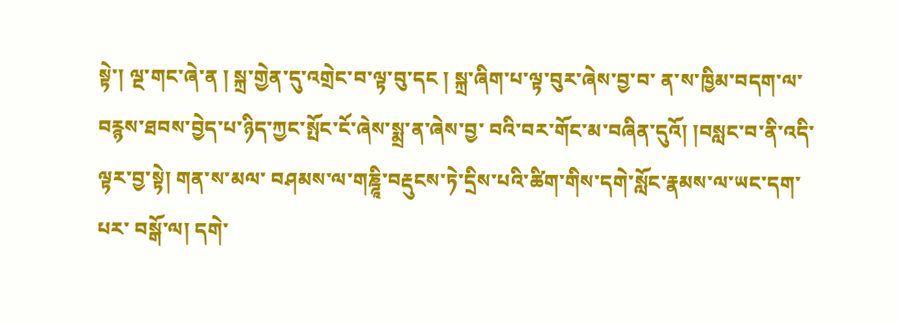སྟེ་། ལྔ་གང་ཞེ་ན ། སྐྲ་གྱེན་དུ་འགྲེང་བ་ལྟ་བུ་དང ། སྐྲ་ཞིག་པ་ལྟ་བུར་ཞེས་བྱ་བ་ ན་ས་ཁྱིམ་བདག་ལ་བརྙས་ཐབས་བྱེད་པ་ཉིད་ཀྱང་སྤོང་ངོ་ཞེས་སྨྲ་ན་ཞེས་བྱ་ བའི་བར་གོང་མ་བཞིན་དུའོ། །བསླང་བ་ནི་འདི་ལྟར་བྱ་སྟེ། གན་ས་མལ་ བཤམས་ལ་གཎྜཱི་བརྡུངས་ཏེ་དྲིས་པའི་ཚིག་གིས་དགེ་སློང་རྣམས་ལ་ཡང་དག་པར་ བསྒོ་ལ། དགེ་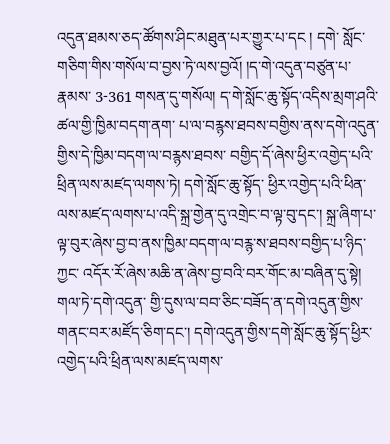འདུན་ཐམས་ཅད་ཚོགས་ཤིང་མཐུན་པར་གྱུར་པ་དང ། དགེ་ སློང་གཅིག་གིས་གསོལ་བ་བྱས་ཏེ་ལས་བྱའོ། །ད་གེ་འདུན་བཙུན་པ་རྣམས་ 3-361 གསན་དུ་གསོལ། ད་གེ་སློང་ཆུ་སྟོད་འདིས་མྲག་ཤའི་ཚལ་གྱི་ཁྱིམ་བདག་ནག་ པ་ལ་བརྙས་ཐབས་བགྱིས་ནས་དགེ་འདུན་གྱིས་དེ་ཁྱིམ་བདག་ལ་བརྙས་ཐབས་ བགྱིད་དོ་ཞེས་ཕྱིར་འགྱེད་པའི་ཕྲིན་ལས་མཛད་ལགས་ཏེ། དགེ་སློང་ཆུ་སྟོད་ ཕྱིར་འགྱེད་པའི་ཕིན་ལས་མཛད་ལགས་པ་འདི་སྐྲ་གྱེན་དུ་འགྲེང་བ་ལྟ་བུ་དང་། སྐྲ་ཞིག་པ་ལྟ་བུར་ཞེས་བྱ་བ་ནས་ཁྱིམ་བདག་ལ་བརྙ་ས་ཐབས་བགྱིད་པ་ཉིད་ཀྱང་ འདོར་རོ་ཞེས་མཆི་ན་ཞེས་བྱ་བའི་བར་གོང་མ་བཞིན་དུ་སྟེ། གལ་ཏེ་དགེ་འདུན་ གྱི་དུས་ལ་བབ་ཅིང་བཟོད་ན་དགེ་འདུན་གྱིས་གནང་བར་མཛོད་ཅིག་དང་། དགེ་འདུན་གྱིས་དགེ་སློང་ཆུ་སྟོད་ཕྱིར་འགྱེད་པའི་ཕྲིན་ལས་མཛད་ལགས་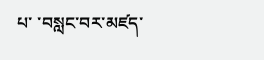པ་ ་བསླང་བར་མཛད་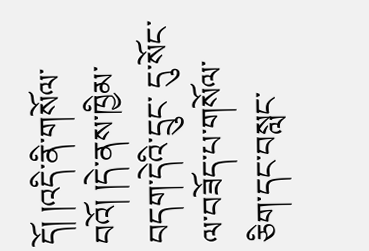དོ། །འདི་ནི་གསོལ་བའོ། །དེ་ནས་ཁྱིམ་བདག་དེའི་དྲུང་ དུ་སོང་ལ་བཟོད་པ་གསོལ་ཅིག་དང་བསླང་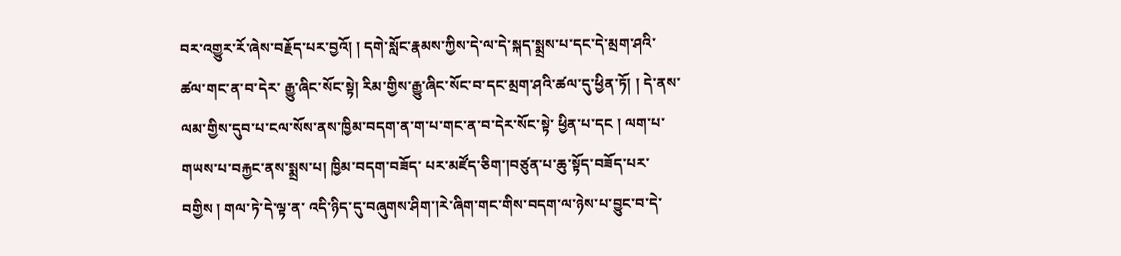བར་འགྱུར་རོ་ཞེས་བརྗོད་པར་བྱའོ། ། དགེ་སློང་རྣམས་ཀྱིས་དེ་ལ་དེ་སྐད་སྨྲས་པ་དང་དེ་མྲག་ཤའི་ཚལ་གང་ན་བ་དེར་ རྒྱུ་ཞིང་སོང་སྟེ། རིམ་གྱིས་རྒྱུ་ཞིང་སོང་བ་དང་མྲག་ཤའི་ཚལ་དུ་ཕྱིན་ཏོ། ། དེ་ནས་ལམ་གྱིས་དུབ་པ་ངལ་སོས་ནས་ཁྱིམ་བདག་ན་ག་པ་གང་ན་བ་དེར་སོང་སྟེ་ ཕྱིན་པ་དང ། ལག་པ་གཡས་པ་བརྐྱང་ནས་སྨྲས་པ། ཁྱིམ་བདག་བཟོད་ པར་མཛོད་ཅིག་།བཙུན་པ་ཆུ་སྟོད་བཟོད་པར་བགྱིས ། གལ་ཏེ་དེ་ལྟ་ན་ འདི་ཉིད་དུ་བཞུགས་ཤིག་།རེ་ཞིག་གང་གིས་བདག་ལ་ཉེས་པ་བྱུང་བ་དེ་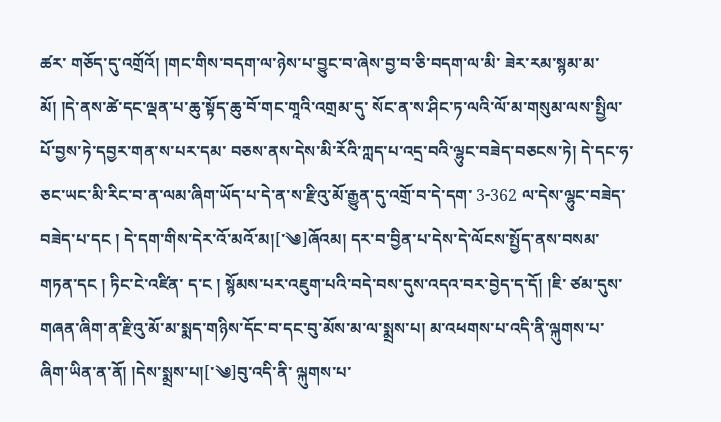ཚར་ གཅོད་དུ་འགྲོའོ། །གང་གིས་བདག་ལ་ཉེས་པ་བྱུང་བ་ཞེས་བྱ་བ་ཅི་བདག་ལ་མི་ ཟེར་རམ་སྙམ་མ་མོ། །དེ་ནས་ཚེ་དང་ལྡན་པ་ཆུ་སྟོད་ཆུ་བོ་གང་གཱའི་འགྲམ་དུ་ སོང་ན་ས་ཤིང་ཏ་ལའི་ལོ་མ་གསུམ་ལས་སྤྱིལ་པོ་བྱས་ཏེ་དབྱར་གན་ས་པར་དམ་ བཅས་ནས་དེས་མི་རོའི་ཀླད་པ་འདྲ་བའི་ལྷུང་བཟེད་བཅངས་ཏེ། དེ་དང་ཧ་ ཅང་ཡང་མི་རིང་བ་ན་ལམ་ཞིག་ཡོད་པ་དེ་ན་ས་རྫིའུ་མོ་རྒྱུན་དུ་འགྲོ་བ་དེ་དག་ 3-362 ལ་དེས་ལྷུང་བཟེད་བཟེད་པ་དང ། དེ་དག་གིས་དེར་འོ་མའོ་མ།[་༄]ཞོའམ། དར་བ་བྱིན་པ་དེས་དེ་ལོངས་སྤྱོད་ནས་བསམ་གཏན་དང ། ཏིང་ངེ་འཛིན་ ད་ང ། སྙོམས་པར་འཇུག་པའི་བདེ་བས་དུས་འདའ་བར་བྱེད་ད་དོ། །ཇི་ ཙམ་དུས་གཞན་ཞིག་ན་རྫིའུ་མོ་མ་སྨད་གཉིས་དོང་བ་དང་བུ་མོས་མ་ལ་སྨྲས་པ། མ་འཕགས་པ་འདི་ནི་ལྐུགས་པ་ཞིག་ཡིན་ན་ནོ། །དེས་སྨྲས་པ།[་༄]བུ་འདི་ནི་ ལྐུགས་པ་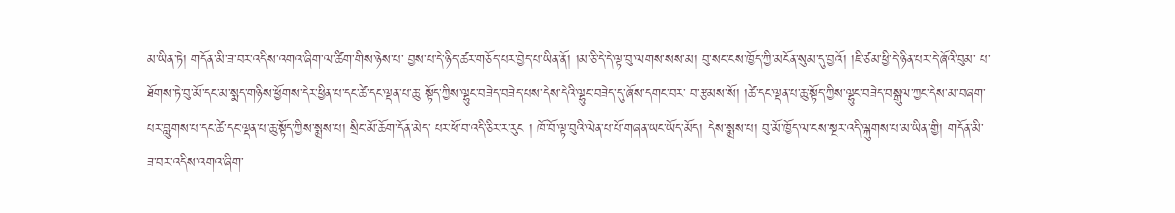མ་ཡིན་ཏེ། གདོན་མི་ཟ་བར་འདིས་འགའ་ཞིག་ལ་ཚིག་གིས་ཉེས་པ་ བྱས་པ་དེ་ཉིད་ཚར་གཅོད་པར་བྱེད་པ་ཡིན་ནོ། །མ་ཅི་དེ་དེ་ལྟ་བུ་ལགས་སས་མ། བུ་སང་ངས་ཁྱོད་ཀྱི་མངོན་སུམ་དུ་བྱའོ། །ཇི་ཙམ་ཕྱི་དེ་ཉིན་པར་དེ་ཞོའི་བུམ་ པ་ཐོགས་ཏེ་བུ་མོ་དང་མ་སྨད་གཉིས་ཕྱོགས་དེར་ཕྱིན་པ་དང་ཚེ་དང་ལྡན་པ་ཆུ་ སྟོད་ཀྱིས་ལྷུང་བཟེད་བཟེད་པས་དེས་དེའི་ལྷུང་བཟེད་དུ་ཞོས་དགང་བར་ བ་རྩམས་སོ། །ཚེ་དང་ལྡན་པ་ཆུ་སྟོད་ཀྱིས་ལྷུང་བཟེད་བསྒུལ་ཀྱང་དེས་མ་བཞག་ པར་བླུགས་པ་དང་ཚེ་དང་ལྡན་པ་ཆུ་སྟོད་ཀྱིས་སྨྲས་པ། སྲིང་མོ་ཆོག་དོན་མེད་ པར་ཕོ་བ་འདི་ཅིར་ར་རུང ། ཁོ་བོ་ལྟ་བུའི་ལེན་པ་པོ་གཞན་ཡང་ཡོད་མོད། དེས་སྨྲས་པ། བུ་མོ་ཁྱོད་ལ་ངས་སྔར་འདི་ལྐུགས་པ་མ་ཡིན་གྱི། གདོན་མི་ ཟ་བར་འདིས་འགའ་ཞིག་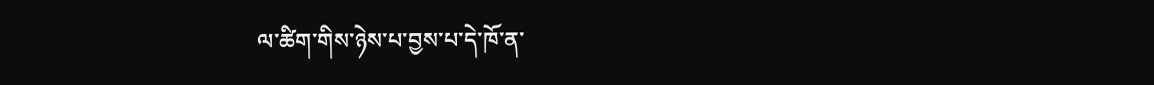ལ་ཚིག་གིས་ཉེས་པ་བྱས་པ་དེ་ཁོ་ན་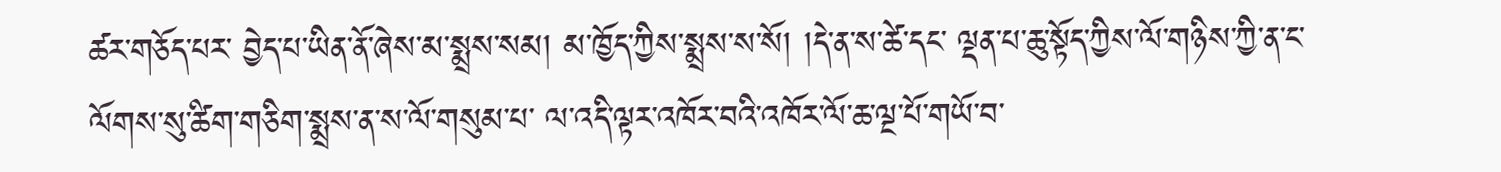ཚར་གཅོད་པར་ བྱེད་པ་ཡིན་ནོ་ཞེས་མ་སྨྲས་སམ། མ་ཁྱོད་ཀྱིས་སྨྲས་ས་སོ། །དེ་ན་ས་ཚེ་དང་ ལྡན་པ་ཆུ་སྟོད་ཀྱིས་ལོ་གཉིས་ཀྱི་ན་ང་ལོགས་སུ་ཚིག་གཅིག་སྨྲས་ན་ས་ལོ་གསུམ་པ་ ལ་འདི་ལྟར་འཁོར་བའི་འཁོར་ལོ་ཆ་ལྔ་པོ་གཡོ་བ་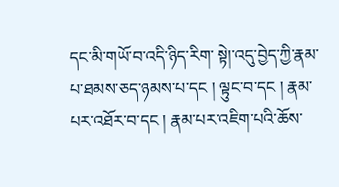དང་མི་གཡོ་བ་འདི་ཉིད་རིག་ སྟེ།་འདུ་བྱེད་ཀྱི་རྣམ་པ་ཐམས་ཅད་ཉམས་པ་དང ། ལྟུང་བ་དང ། རྣམ་ པར་འཐོར་བ་དང ། རྣམ་པར་འཇིག་པའི་ཆོས་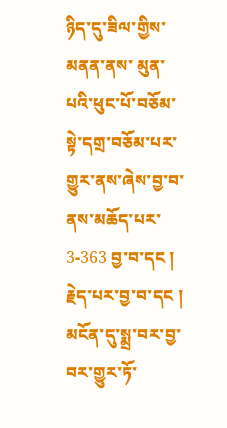ཉིད་དུ་ཟིལ་གྱིས་མནན་ནས་ མུན་པའི་ཕུང་པོ་བཅོམ་སྟེ་དགྲ་བཅོམ་པར་གྱུར་ནས་ཞེས་བྱ་བ་ནས་མཆོད་པར་ 3-363 བྱ་བ་དང ། རྗེད་པར་བྱ་བ་དང ། མངོན་དུ་སྨྲ་བར་བྱ་བར་གྱུར་ཏོ་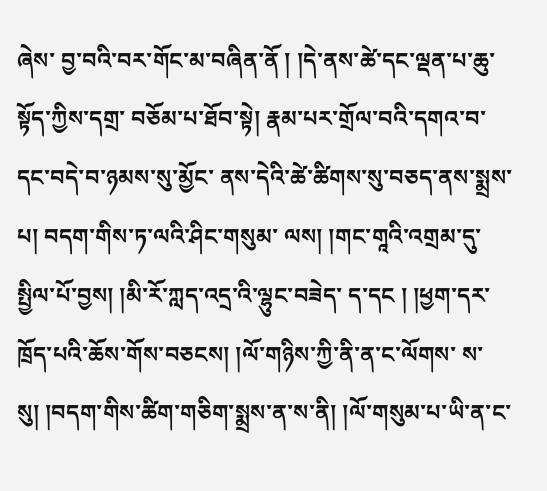ཞེས་ བྱ་བའི་བར་གོང་མ་བཞིན་ནོ ། །དེ་ནས་ཚེ་དང་ལྡན་པ་ཆུ་སྟོད་ཀྱིས་དགྲ་ བཅོམ་པ་ཐོབ་སྟེ། རྣམ་པར་གྲོལ་བའི་དགའ་བ་དང་བདེ་བ་ཉམས་སུ་མྱོང་ ནས་དེའི་ཚེ་ཚིགས་སུ་བཅད་ནས་སྨྲས་པ། བདག་གིས་ཏ་ལའི་ཤིང་གསུམ་ ལས། །གང་གཱའི་འགྲམ་དུ་སྤྱིལ་པོ་བྱས། །མི་རོ་ཀླད་འདྲ་འི་ལྷུང་བཟེད་ ད་དང ། །ཕྱག་དར་ཁྲོད་པའི་ཆོས་གོས་བཅངས། །ལོ་གཉིས་ཀྱི་ནི་ན་ང་ལོགས་ ས་སུ། །བདག་གིས་ཚིག་གཅིག་སྨྲས་ན་ས་ནི། །ལོ་གསུམ་པ་ཡི་ན་ང་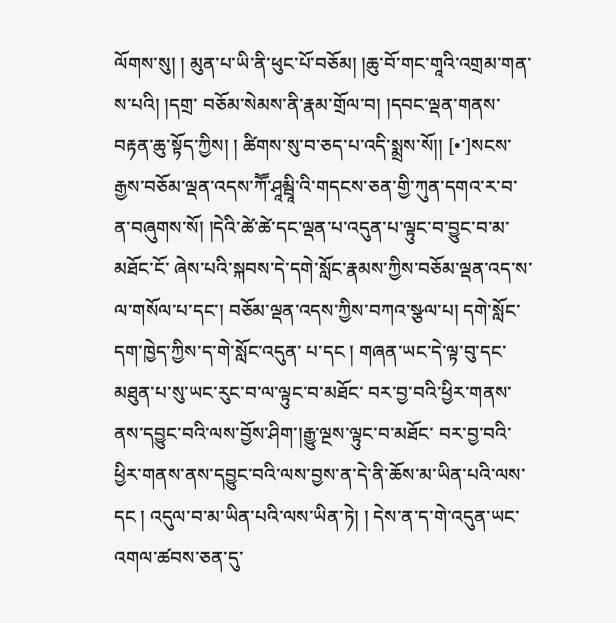ལོགས་སུ། ། མུན་པ་ཡི་ནི་ཕུང་པོ་བཅོམ། །ཆུ་བོ་གང་གཱའི་འགྲམ་གན་ས་པའི། །དགྲ་ བཅོམ་སེམས་ནི་རྣམ་གྲོལ་བ། །དབང་ལྡན་གནས་བརྟན་ཆུ་སྟོད་ཀྱིས། ། ཚིགས་སུ་བ་ཅད་པ་འདི་སྨྲས་སོ།། [•་]སངས་རྒྱས་བཅོམ་ལྡན་འདས་ཀཽ་ཤཱམྦཱི་འི་གདངས་ཅན་གྱི་ཀུན་དགའ་ར་བ་ ན་བཞུགས་སོ། །དེའི་ཚེ་ཚེ་དང་ལྡན་པ་འདུན་པ་ལྟུང་བ་བྱུང་བ་མ་མཐོང་ངོ་ ཞེས་པའི་སྐབས་དེ་དགེ་སློང་རྣམས་ཀྱིས་བཅོམ་ལྡན་འད་ས་ལ་གསོལ་པ་དང་། བཅོམ་ལྡན་འདས་ཀྱིས་བཀའ་སྩལ་པ། དགེ་སློང་དག་ཁྱེད་ཀྱིས་ད་གེ་སློང་འདུན་ པ་དང ། གཞན་ཡང་དེ་ལྟ་བུ་དང་མཐུན་པ་སུ་ཡང་རུང་བ་ལ་ལྟུང་བ་མཐོང་ བར་བྱ་བའི་ཕྱིར་གནས་ནས་དབྱུང་བའི་ལས་བྱོས་ཤིག་།རྒྱུ་ལྔས་ལྟུང་བ་མཐོང་ བར་བྱ་བའི་ཕྱིར་གནས་ནས་དབྱུང་བའི་ལས་བྱས་ན་དེ་ནི་ཆོས་མ་ཡིན་པའི་ལས་ དང ། འདུལ་བ་མ་ཡིན་པའི་ལས་ཡིན་ཏེ། ། དེས་ན་ད་གེ་འདུན་ཡང་ འགལ་ཚབས་ཅན་དུ་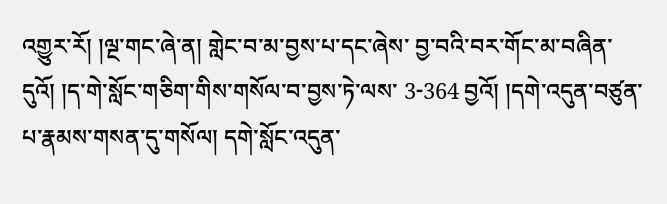འགྱུར་རོ། །ལྔ་གང་ཞེ་ན། གླེང་བ་མ་བྱས་པ་དང་ཞེས་ བྱ་བའི་བར་གོང་མ་བཞིན་དུའོ། །ད་གེ་སློང་གཅིག་གིས་གསོལ་བ་བྱས་ཏེ་ལས་ 3-364 བྱའོ། །དགེ་འདུན་བཙུན་པ་རྣམས་གསན་དུ་གསོལ། དགེ་སློང་འདུན་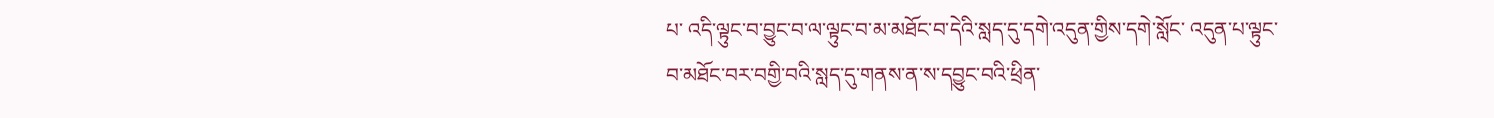པ་ འདི་ལྟུང་བ་བྱུང་བ་ལ་ལྟུང་བ་མ་མཐོང་བ་དེའི་སླད་དུ་དགེ་འདུན་གྱིས་དགེ་སློང་ འདུན་པ་ལྟུང་བ་མཐོང་བར་བགྱི་བའི་སླད་དུ་གནས་ན་ས་དབྱུང་བའི་ཕྲིན་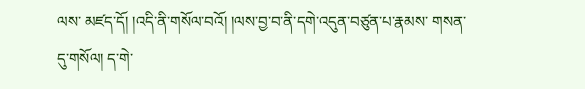ལས་ མཛད་དོ། །འདི་ནི་གསོལ་བའོ། །ལས་བྱ་བ་ནི་དགེ་འདུན་བཙུན་པ་རྣམས་ གསན་དུ་གསོལ། ད་གེ་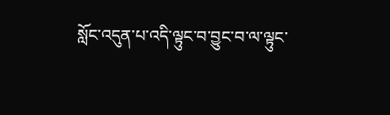སློང་འདུན་པ་འདི་ལྟུང་བ་བྱུང་བ་ལ་ལྟུང་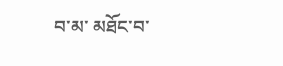བ་མ་ མཐོང་བ་